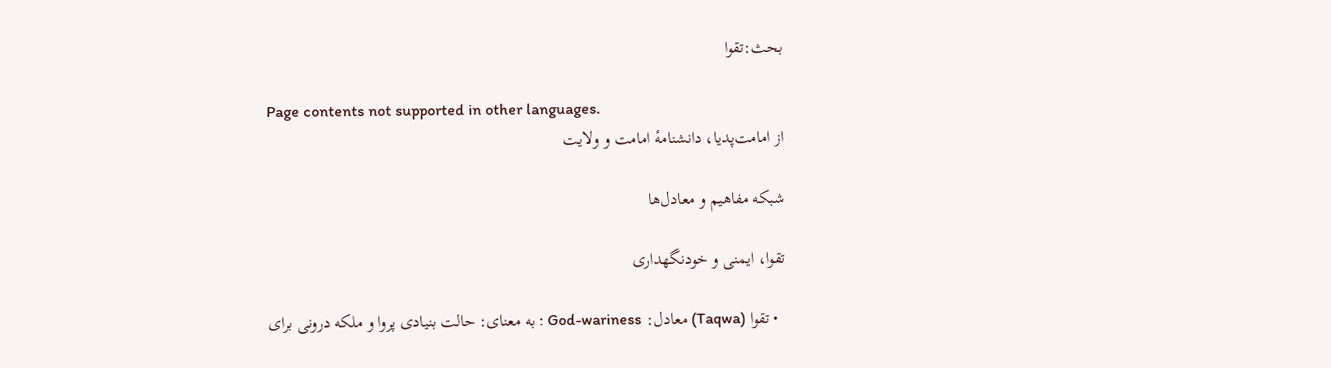بحث:تقوا

Page contents not supported in other languages.
از امامت‌پدیا، دانشنامهٔ امامت و ولایت

شبکه مفاهیم و معادل‌ها

تقوا، ایمنی و خودنگهداری

  • تقوا (Taqwa) معادل: God-wariness : به معنای: حالت بنیادی پروا و ملکه درونی برای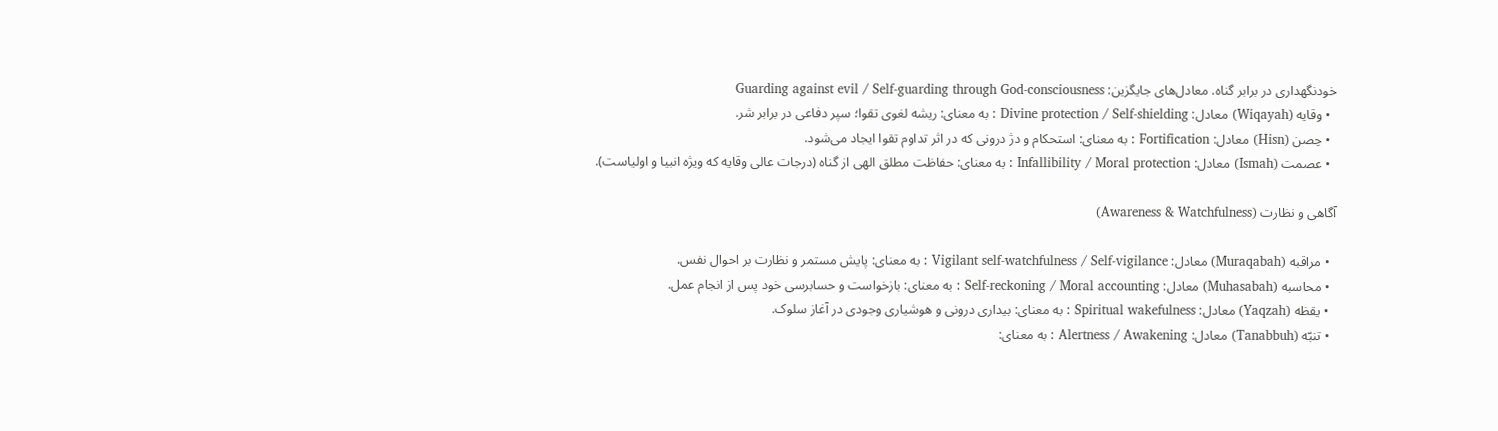خودنگهداری در برابر گناه. معادل‌های جایگزین: Guarding against evil / Self-guarding through God-consciousness
  • وقایه (Wiqayah) معادل: Divine protection / Self-shielding : به معنای: ریشه لغوی تقوا؛ سپر دفاعی در برابر شر.
  • حِصن (Hisn) معادل: Fortification : به معنای: استحکام و دژ درونی که در اثر تداوم تقوا ایجاد می‌شود.
  • عصمت (Ismah) معادل: Infallibility / Moral protection : به معنای: حفاظت مطلق الهی از گناه (درجات عالی وقایه که ویژه انبیا و اولیاست).

آگاهی و نظارت (Awareness & Watchfulness)

  • مراقبه (Muraqabah) معادل: Vigilant self-watchfulness / Self-vigilance : به معنای: پایش مستمر و نظارت بر احوال نفس.
  • محاسبه (Muhasabah) معادل: Self-reckoning / Moral accounting : به معنای: بازخواست و حسابرسی خود پس از انجام عمل.
  • یقظه (Yaqzah) معادل: Spiritual wakefulness : به معنای: بیداری درونی و هوشیاری وجودی در آغاز سلوک.
  • تنبّه (Tanabbuh) معادل: Alertness / Awakening : به معنای: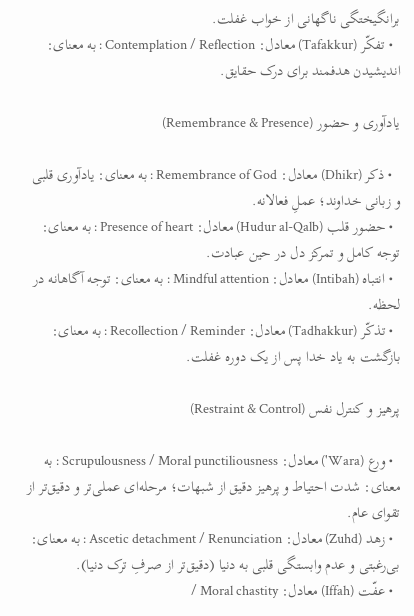برانگیختگی ناگهانی از خواب غفلت.
  • تفکّر (Tafakkur) معادل: Contemplation / Reflection : به معنای: اندیشیدن هدفمند برای درک حقایق.

یادآوری و حضور (Remembrance & Presence)

  • ذکر (Dhikr) معادل: Remembrance of God : به معنای: یادآوری قلبی و زبانی خداوند؛ عملِ فعالانه.
  • حضور قلب (Hudur al-Qalb) معادل: Presence of heart : به معنای: توجه کامل و تمرکز دل در حین عبادت.
  • انتباه (Intibah) معادل: Mindful attention : به معنای: توجه آگاهانه در لحظه.
  • تذکّر (Tadhakkur) معادل: Recollection / Reminder : به معنای: بازگشت به یاد خدا پس از یک دوره غفلت.

پرهیز و کنترل نفس (Restraint & Control)

  • ورع (Wara') معادل: Scrupulousness / Moral punctiliousness : به معنای: شدت احتیاط و پرهیز دقیق از شبهات؛ مرحله‌ای عملی‌تر و دقیق‌تر از تقوای عام.
  • زهد (Zuhd) معادل: Ascetic detachment / Renunciation : به معنای: بی‌رغبتی و عدم وابستگی قلبی به دنیا (دقیق‌تر از صرفِ ترک دنیا).
  • عفّت (Iffah) معادل: Moral chastity /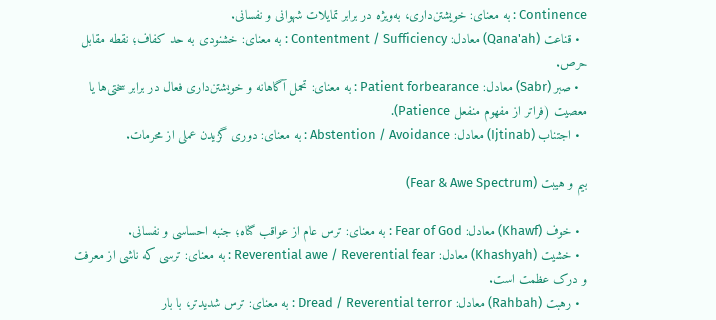Continence : به معنای: خویشتن‌داری، به‌ویژه در برابر تمایلات شهوانی و نفسانی.
  • قناعت (Qana'ah) معادل: Contentment / Sufficiency : به معنای: خشنودی به حد کفاف؛ نقطه مقابل حرص.
  • صبر (Sabr) معادل: Patient forbearance : به معنای: تحمل آگاهانه و خویشتن‌داری فعال در برابر سختی‌ها یا معصیت (فراتر از مفهوم منفعل Patience).
  • اجتناب (Ijtinab) معادل: Abstention / Avoidance : به معنای: دوری گزیدن عملی از محرمات.

بیم و هیبت (Fear & Awe Spectrum)

  • خوف (Khawf) معادل: Fear of God : به معنای: ترس عام از عواقب گناه؛ جنبه احساسی و نفسانی.
  • خشیت (Khashyah) معادل: Reverential awe / Reverential fear : به معنای: ترسی که ناشی از معرفت و درک عظمت است.
  • رهبت (Rahbah) معادل: Dread / Reverential terror : به معنای: ترس شدیدتر، با بار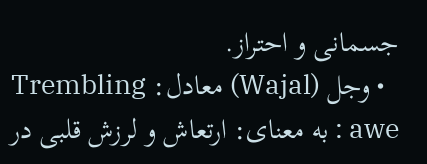جسمانی و احتراز.
  • وجل (Wajal) معادل: Trembling awe : به معنای: ارتعاش و لرزش قلبی در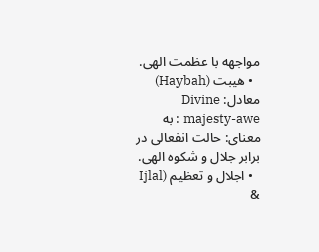مواجهه با عظمت الهی.
  • هیبت (Haybah) معادل: Divine majesty-awe : به معنای: حالت انفعالی در برابر جلال و شکوه الهی.
  • اجلال و تعظیم (Ijlal &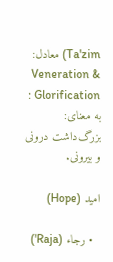Ta'zim) معادل: Veneration & Glorification : به معنای: بزرگ‌داشت درونی و بیرونی.

امید (Hope)

  • رجاء (Raja')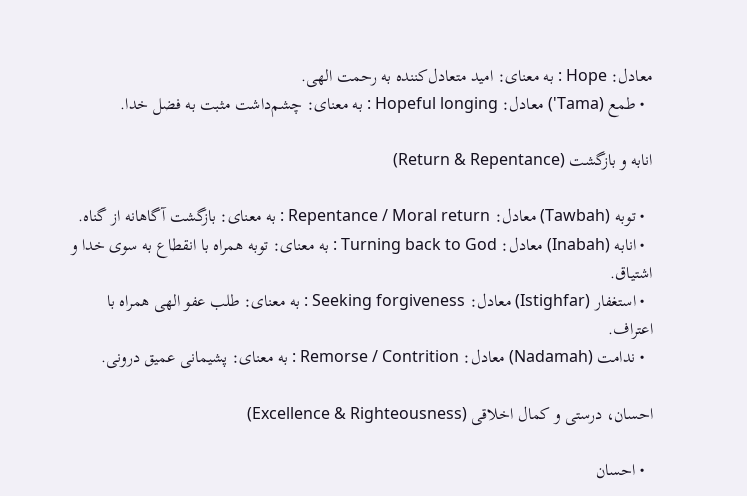معادل: Hope : به معنای: امید متعادل‌کننده به رحمت الهی.
  • طمع (Tama') معادل: Hopeful longing : به معنای: چشم‌داشت مثبت به فضل خدا.

انابه و بازگشت (Return & Repentance)

  • توبه (Tawbah) معادل: Repentance / Moral return : به معنای: بازگشت آگاهانه از گناه.
  • انابه (Inabah) معادل: Turning back to God : به معنای: توبه همراه با انقطاع به سوی خدا و اشتیاق.
  • استغفار (Istighfar) معادل: Seeking forgiveness : به معنای: طلب عفو الهی همراه با اعتراف.
  • ندامت (Nadamah) معادل: Remorse / Contrition : به معنای: پشیمانی عمیق درونی.

احسان، درستی و کمال اخلاقی (Excellence & Righteousness)

  • احسان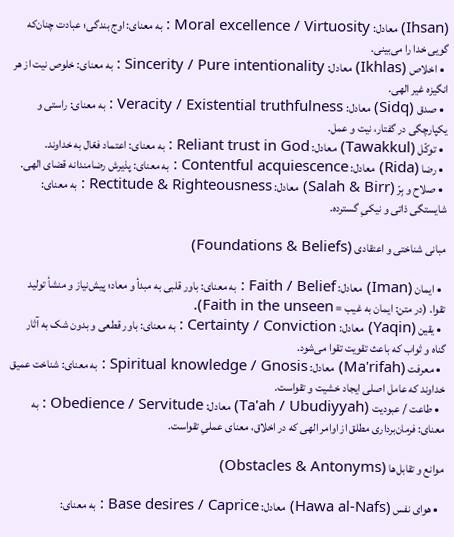(Ihsan) معادل: Moral excellence / Virtuosity : به معنای: اوج بندگی؛ عبادت چنان‌که گویی خدا را می‌بینی.
  • اخلاص (Ikhlas) معادل: Sincerity / Pure intentionality : به معنای: خلوص نیت از هر انگیزه غیر الهی.
  • صدق (Sidq) معادل: Veracity / Existential truthfulness : به معنای: راستی و یکپارچگی در گفتار، نیت و عمل.
  • توکّل (Tawakkul) معادل: Reliant trust in God : به معنای: اعتماد فعّال به خداوند.
  • رضا (Rida) معادل: Contentful acquiescence : به معنای: پذیرش رضامندانه قضای الهی.
  • صلاح و بِرّ (Salah & Birr) معادل: Rectitude & Righteousness : به معنای: شایستگی ذاتی و نیکیِ گسترده.

مبانی شناختی و اعتقادی (Foundations & Beliefs)

  • ایمان (Iman) معادل: Faith / Belief : به معنای: باور قلبی به مبدأ و معاد؛ پیش‌نیاز و منشأ تولید تقوا. (در متن: ایمان به غیب = Faith in the unseen).
  • یقین (Yaqin) معادل: Certainty / Conviction : به معنای: باور قطعی و بدون شک به آثار گناه و ثواب که باعث تقویت تقوا می‌شود.
  • معرفت (Ma'rifah) معادل: Spiritual knowledge / Gnosis : به معنای: شناخت عمیق خداوند که عامل اصلی ایجاد خشیت و تقواست.
  • طاعت / عبودیت (Ta'ah / Ubudiyyah) معادل: Obedience / Servitude : به معنای: فرمان‌برداری مطلق از اوامر الهی که در اخلاق، معنای عملیِ تقواست.

موانع و تقابل‌ها (Obstacles & Antonyms)

  • هوای نفس (Hawa al-Nafs) معادل: Base desires / Caprice : به معنای: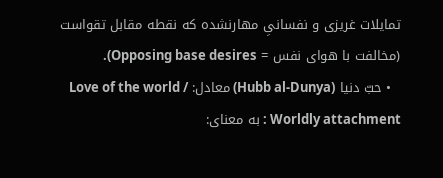تمایلات غریزی و نفسانیِ مهارنشده که نقطه مقابل تقواست (مخالفت با هوای نفس = Opposing base desires).
  • حبّ دنیا (Hubb al-Dunya) معادل: Love of the world / Worldly attachment : به معنای: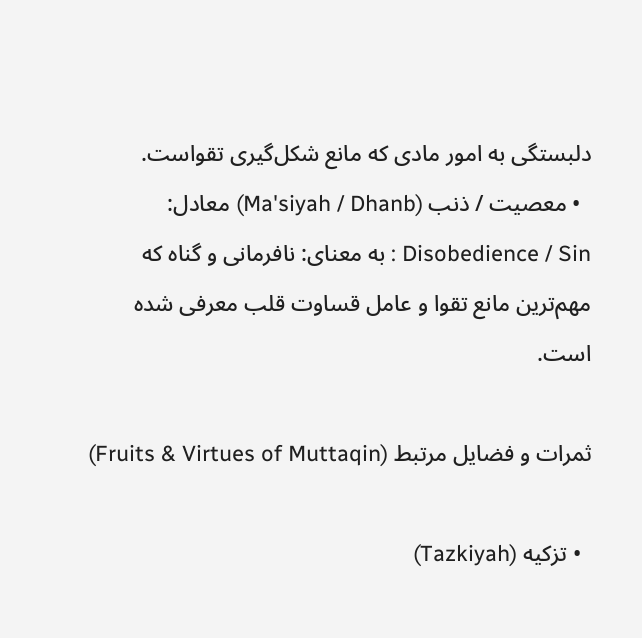دلبستگی به امور مادی که مانع شکل‌گیری تقواست.
  • معصیت / ذنب (Ma'siyah / Dhanb) معادل: Disobedience / Sin : به معنای: نافرمانی و گناه که مهم‌ترین مانع تقوا و عامل قساوت قلب معرفی شده است.

ثمرات و فضایل مرتبط (Fruits & Virtues of Muttaqin)

  • تزکیه (Tazkiyah)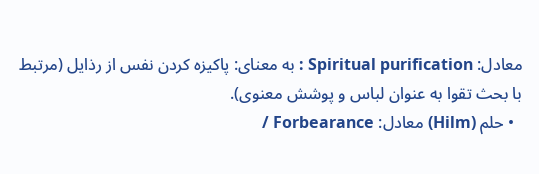معادل: Spiritual purification : به معنای: پاکیزه کردن نفس از رذایل (مرتبط با بحث تقوا به عنوان لباس و پوشش معنوی).
  • حلم (Hilm) معادل: Forbearance /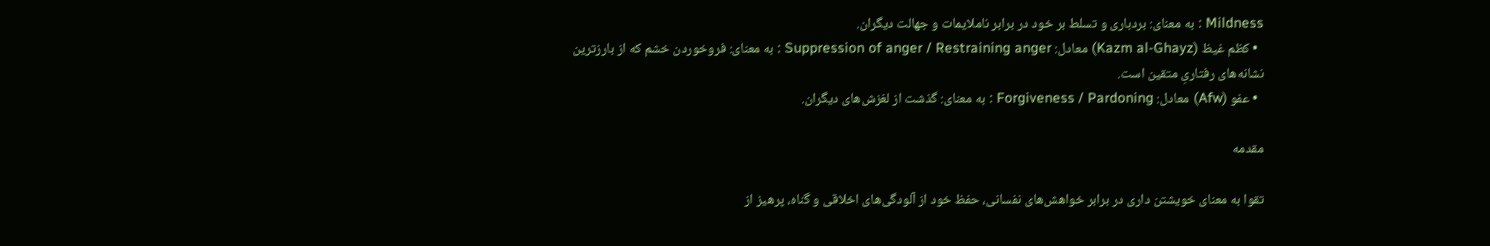Mildness : به معنای: بردباری و تسلط بر خود در برابر ناملایمات و جهالت دیگران.
  • کظم غیظ (Kazm al-Ghayz) معادل: Suppression of anger / Restraining anger : به معنای: فروخوردن خشم که از بارزترین نشانه‌های رفتاریِ متقین است.
  • عفو (Afw) معادل: Forgiveness / Pardoning : به معنای: گذشت از لغزش‌های دیگران.

مقدمه

تقوا به معنای خویشتن داری در برابر خواهش‌های نفسانی، حفظ خود از آلودگی‌های اخلاقی و گناه، پرهیز از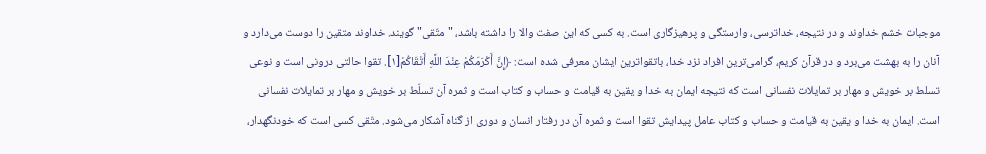موجبات خشم خداوند و در نتیجه، خداترسی، وارستگی و پرهیزگاری است. به کسی که این صفت والا را داشته باشد، "متّقی" گویند. خداوند متقین را دوست می‌دارد و آنان را به بهشت می‌برد و در قرآن کریم، گرامی‌ترین افراد نزد خدا، باتقواترین ایشان معرفی شده است: ﴿إِنَّ أَكْرَمَكُمْ عِنْدَ اللَّهِ أَتْقَاكُمْ[۱]. تقوا حالتی درونی است و نوعی تسلط بر خویش و مهار بر تمایلات نفسانی است که نتیجه ایمان به خدا و یقین به قیامت و حساب و کتاب است و ثمره آن تسلّط بر خویش و مهار بر تمایلات نفسانی است. ایمان به خدا و یقین به قیامت و حساب و کتاب عامل پیدایش تقوا است و ثمره آن در رفتار انسان و دوری از گناه آشکار می‌شود. متّقی کسی است که خودنگهدار،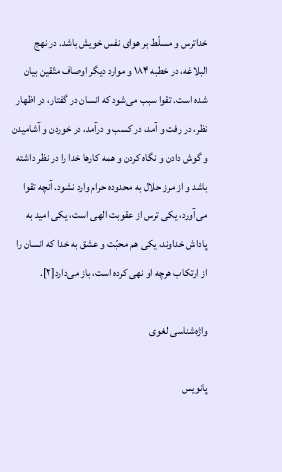خداترس و مسلّط بر هوای نفس خویش باشد. در نهج البلاغه، در خطبه ۱۸۴ و موارد دیگر اوصاف متّقین بیان شده است. تقوا سبب می‌شود که انسان در گفتار، در اظهار نظر، در رفت و آمد، در کسب و درآمد، در خوردن و آشامیدن و گوش دادن و نگاه کردن و همه کارها خدا را در نظر داشته باشد و از مرز حلال به محدوده حرام وارد نشود. آنچه تقوا می‌آورد، یکی ترس از عقوبت الهی است، یکی امید به پاداش خداوند، یکی هم محبّت و عشق به خدا که انسان را از ارتکاب هرچه او نهی کرده است، باز می‌دارد[۲].

واژه‌شناسی لغوی

پانویس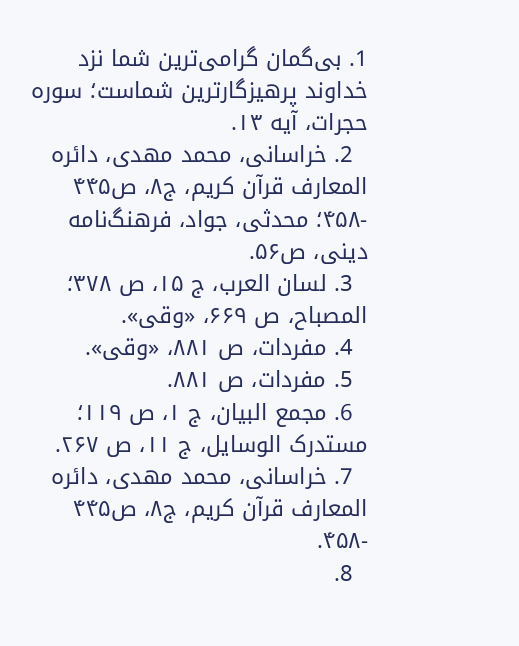1. بی‌گمان گرامی‌ترین شما نزد خداوند پرهیزگارترین شماست؛ سوره حجرات، آیه ۱۳.
  2. خراسانی، محمد مهدی، دائره المعارف قرآن کریم، ج۸، ص۴۴۵ -۴۵۸؛ محدثی، جواد، فرهنگ‌نامه دینی، ص۵۶.
  3. لسان العرب، ج ۱۵، ص ۳۷۸؛ المصباح، ص ۶۶۹، «وقی».
  4. مفردات، ص ۸۸۱، «وقی».
  5. مفردات، ص ۸۸۱.
  6. مجمع البیان، ج ۱، ص ۱۱۹؛ مستدرک الوسایل، ج ۱۱، ص ۲۶۷.
  7. خراسانی، محمد مهدی، دائره المعارف قرآن کریم، ج۸، ص۴۴۵ -۴۵۸.
  8.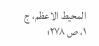المحیط الاعظم، ج ۱، ص ۲۷۸؛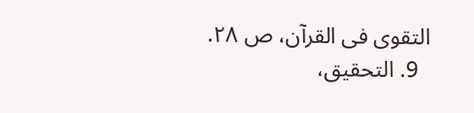التقوی فی القرآن، ص ۲۸.
  9. التحقیق،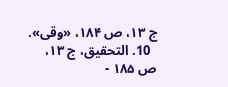ج ۱۳، ص ۱۸۴، «وقی».
  10. التحقیق، ج ۱۳، ص ۱۸۵ -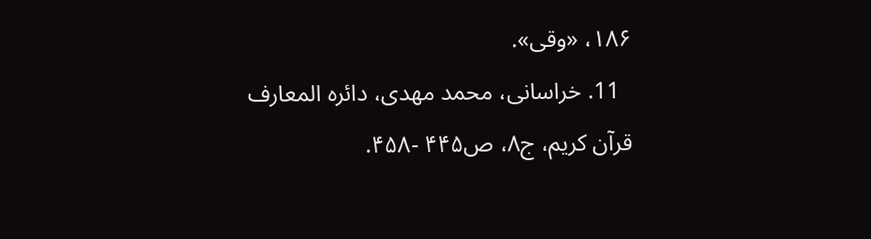۱۸۶، «وقی».
  11. خراسانی، محمد مهدی، دائره المعارف قرآن کریم، ج۸، ص۴۴۵ -۴۵۸.